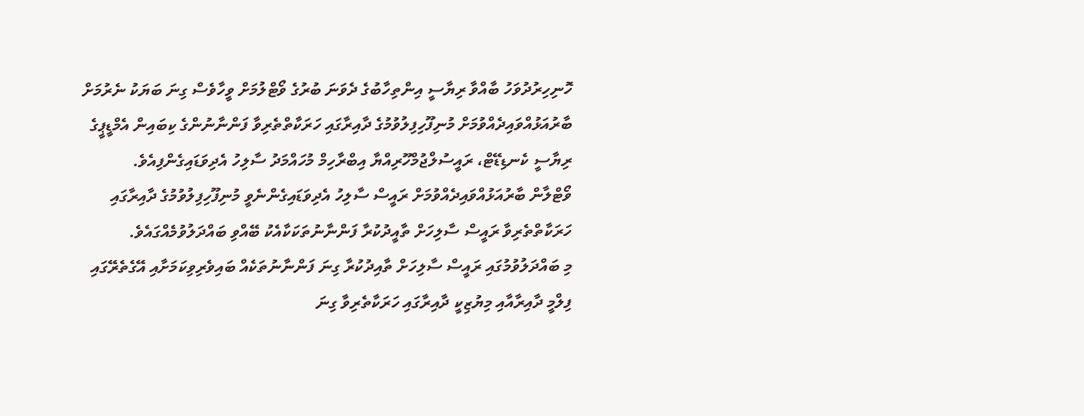ހޮނިހިރުދުވަހު ބާއްވާ ރިޔާސީ އިންތިހާބުގެ ދެވަނަ ބުރުގެ ވޯޓްލުމަށް ވީހާވެސް ގިނަ ބަޔަކު ނެރުމަށް ބާރުއަޅުއްވައިދެއްވުމަށް މުނިފޫހިފިލުވުމުގެ ދާއިރާގައި ހަރަކާތްތެރިވާ ފަންނާނުންގެ ކިބައިން އެމްޑީޕީގެ ރިޔާސީ ކެނޑިޑޭޓް، ރައީސުލްޖުމްހޫރިއްޔާ އިބްރާހިމް މުހައްމަދު ސާލިހު އެދިވަޑައިގެންފިއެވެ.
ވޯޓްލާން ބާރުއަޅުއްވައިދެއްވުމަށް ރައީސް ސާލިހު އެދިވަޑައިގެންނެވީ މުނިފޫހިފިލުވުމުގެ ދާއިރާގައި ހަރަކާތްތެރިވާ ރައީސް ސާލިހަށް ތާއީދުކުރާ ފަންނާނުތަކަކާއެކު ބޭއްވި ބައްދަލުވުމެއްގައެވެ.
މި ބައްދަލުވުމުގައި ރައީސް ސާލިހަށް ތާއިދުކުރާ ގިނަ ފަންނާނުތަކެއް ބައިވެރިވިކަމަށާއި އޭގެތެރޭގައި ފިލްމީ ދާއިރާއާއި މިޔުޒިކީ ދާއިރާގައި ހަރަކާތެރިވާ ގިނަ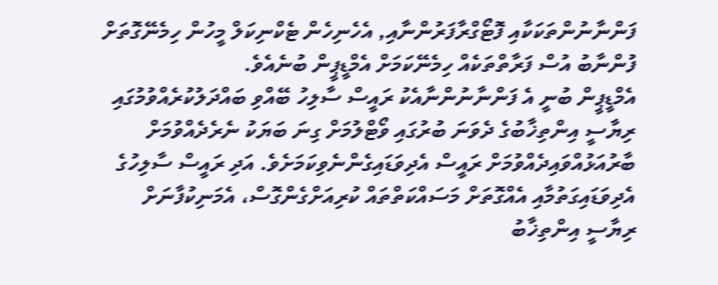ފަންނާނުންތަކަކާއި ފޮޓޯގްރާފަރުންނާއި, އެހެނިހެން ޓެކްނިކަލް މީހުން ހިމެނޭގޮތަށް ފުންނާބު އުސް ފަރާތްތަކެއް ހިމެނޭކަމަށް އެމްޑީޕީން ބުނެއެވެ.
އެމްޑީޕީން ބުނީ އެ ފަންނާނުންނާއެކު ރައީސް ސާލިހު ބޭއްވި ބައްދަލުކުރެއްވުމުގައި ރިޔާސީ އިންތިޚާބުގެ ދެވަނަ ބުރުގައި ވޯޓްލުމަށް ގިނަ ބަޔަކު ނެރެދެއްވުމަށް ބާރުއަޅުއްވައިދެއްވުމަށް ރައީސް އެދިވަޑައިގެންނެވިކަމަށެވެ. އަދި ރައީސް ސާލިހުގެ އެދިވަޑައިގަތުމާއި އެއްގޮތަށް މަސައްކަތްތައް ކުރިއަށްގެންގޮސް، އެމަނިކުފާނަށް ރިޔާސީ އިންތިޚާބު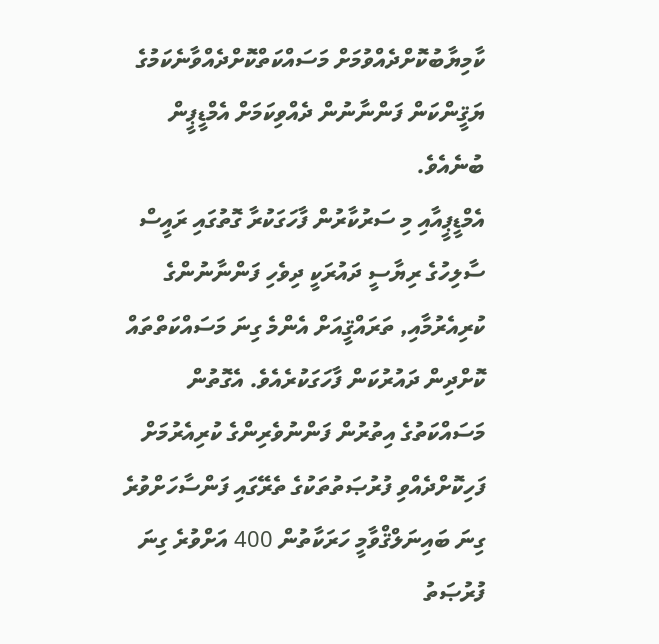ކާމިޔާބުކޮށްދެއްވުމަށް މަސައްކަތްކޮށްދެއްވާނެކަމުގެ ޔަޤީންކަން ފަންނާނުން ދެއްވިކަމަށް އެމްޑީޕީން ބުނެއެވެ.
އެމްޑީޕީއާއި މި ސަރުކާރުން ފާހަގަކުރާ ގޮތުގައި ރައީސް ސާލިހުގެ ރިޔާސީ ދައުރަކީ ދިވެހި ފަންނާނުންގެ ކުރިއެރުމާއި, ތަރައްޤީއަށް އެންމެ ގިނަ މަސައްކަތްތައް ކޮށްދިން ދައުރުކަން ފާހަގަކުރެއެވެ. އެގޮތުން މަސައްކަތުގެ އިތުރުން ފަންނުވެރިންގެ ކުރިއެރުމަށް ފަހިކޮށްދެއްވި ފުރުޞަތުތަކުގެ ތެރޭގައި ފަންސާހަށްވުރެ ގިނަ ބައިނަލްޤްވާމީ ހަރަކާތުން 400 އަށްވުރެ ގިނަ ފުރުޞަތު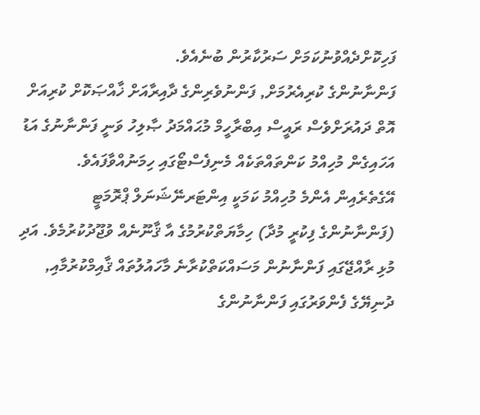ފަހިކޮށްދެއްވުނުކަމަށް ސަރުކާރުން ބުނެއެވެ.
ފަންނާނުންގެ ކުރިއެރުމަށް, ފަންނުވެރިންގެ ދާއިރާއަށް ޚާއްޞަކޮށް ކުރިއަށް އޮތް ދައުރަށްވެސް ރައީސް އިބްރާހީމް މުޙައްމަދު ޞާލިހު ވަނީ ފަންނާނުގެ އަޑު އަހައިގެން މުހިއްމު ކަންތައްތަކެއް މެނިފެސްޓޯގައި ހިމަނުއްވާފައެވެ.
އޭގެތެރެއިން އެންމެ މުހިއްމު ކަމަކީ އިންޓަރނޭޝަނަލް ޕްރޮމަޓީ (ފަންނާނުންގެ ފިކުރީ މުދާ) ހިމާޔަތްކުރުމުގެ އާ ޤާނޫނެއް ވުޖޫދުކުރުމެވެ. އަދި މުޅި ރާއްޖޭގައި ފަންނާނުން މަސައްކަތްކުރާނެ މާހައުލުތައް ޤާއިމްކުރުމާއި, ދުނިޔޭގެ ފެންވަރުގައި ފަންނާނުންގެ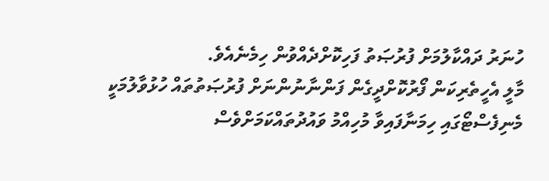ހުނަރު ދައްކާލުމަށް ފުރުޞަތު ފަހިކޮށްދެއްވުން ހިމެނެއެވެ.
މާލީ އެހީތެރިކަން ފޯރުކޮށްދީގެން ފަންނާނުންނަށް ފުރުޞަތުތައް ހުޅުވާލުމަކީ މެނިފެސްޓޯގައި ހިމަނާފައިވާ މުހިއްމު ވައުދުތައްކަމަށްވެސް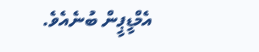އެމްޑީޕީން ބުނެއެވެ.